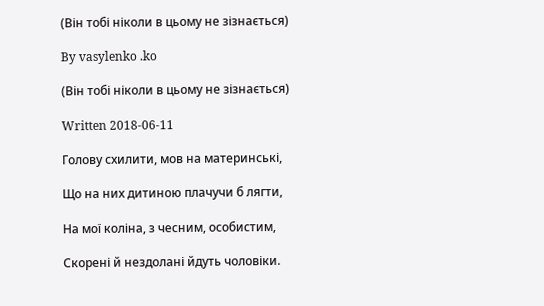(Він тобі ніколи в цьому не зізнається)

By vasylenko .ko

(Він тобі ніколи в цьому не зізнається)

Written 2018-06-11

Голову схилити, мов на материнські,

Що на них дитиною плачучи б лягти,

На мої коліна, з чесним, особистим,

Скорені й нездолані йдуть чоловіки.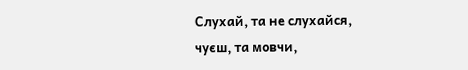Слухай, та не слухайся, чуєш, та мовчи,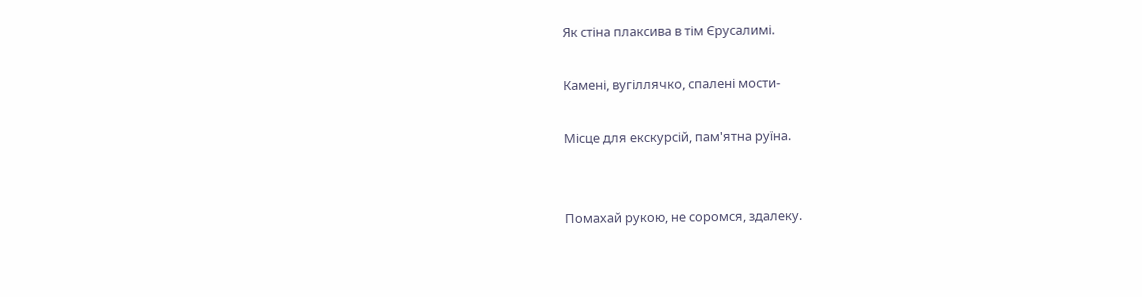Як стіна плаксива в тім Єрусалимі.

Камені, вугіллячко, спалені мости-

Місце для екскурсій, пам'ятна руїна.


Помахай рукою, не соромся, здалеку.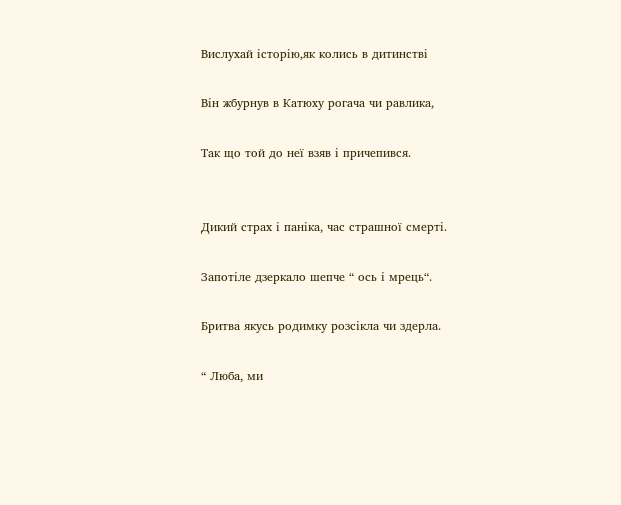Вислухай історію,як колись в дитинстві

Він жбурнув в Катюху рогача чи равлика,

Так що той до неї взяв і причепився.


Дикий страх і паніка, час страшної смерті.

Запотіле дзеркало шепче “ ось і мрець“.

Бритва якусь родимку розсікла чи здерла.

“ Люба, ми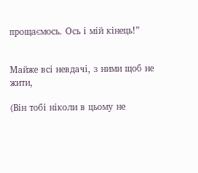прощаємось. Ось і мій кінець!”


Майже всі невдачі, з ними щоб не жити,

(Він тобі ніколи в цьому не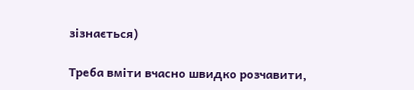зізнається)

Треба вміти вчасно швидко розчавити,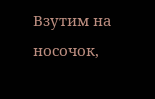Взутим на носочок,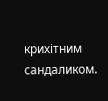крихітним сандаликом.